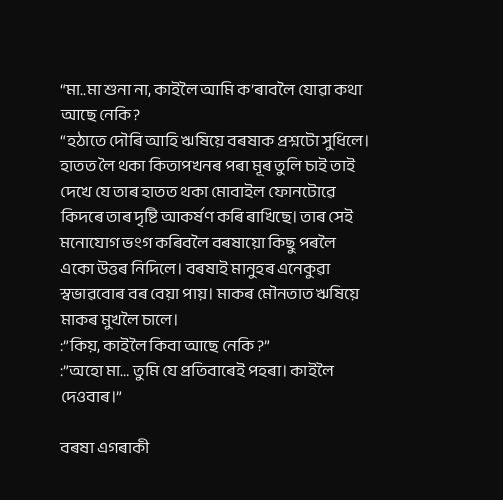“মা..মা শুনা না, কাইলৈ আমি ক’ৰাবলৈ যোৱা কথা আছে নেকি?
“হঠাতে দৌৰি আহি ঋষিয়ে বৰষাক প্ৰশ্নটো সুধিলে। হাতত লৈ থকা কিতাপখনৰ পৰা মূৰ তুলি চাই তাই দেখে যে তাৰ হাতত থকা মোবাইল ফোনটোৱে কিদৰে তাৰ দৃষ্টি আকৰ্ষণ কৰি ৰাখিছে। তাৰ সেই মনোযোগ ভংগ কৰিবলৈ বৰষায়ো কিছু পৰলৈ একো উত্তৰ নিদিলে। বৰষাই মানুহৰ এনেকুৱা স্বভাৱবোৰ বৰ বেয়া পায়। মাকৰ মৌনতাত ঋষিয়ে মাকৰ মুখলৈ চালে।
:”কিয়, কাইলৈ কিবা আছে নেকি ?”
:”অহো মা… তুমি যে প্ৰতিবাৰেই পহৰা। কাইলৈ দেওবাৰ।”

বৰষা এগৰাকী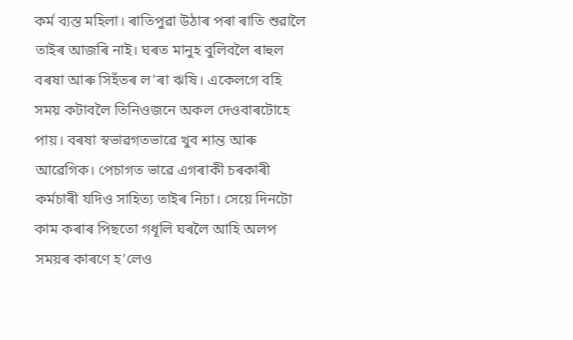কৰ্ম ব্যস্ত মহিলা। ৰাতিপুৱা উঠাৰ পৰা ৰাতি শুৱালৈ তাইৰ আজৰি নাই। ঘৰত মানুহ বুলিবলৈ ৰাহুল বৰষা আৰু সিহঁতৰ ল’ৰা ঋষি। একেলগে বহি সময় কটাবলৈ তিনিওজনে অকল দেওবাৰটোহে পায়। বৰষা স্বভাৱগতভাৱে খুব শান্ত আৰু আৱেগিক। পেচাগত ভাৱে এগৰাকী চৰকাৰী কৰ্মচাৰী যদিও সাহিত্য তাইৰ নিচা। সেয়ে দিনটো কাম কৰাৰ পিছতো গধূলি ঘৰলৈ আহি অলপ সময়ৰ কাৰণে হ’লেও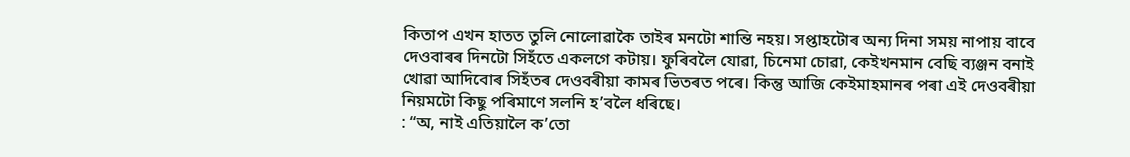কিতাপ এখন হাতত তুলি নোলোৱাকৈ তাইৰ মনটো শান্তি নহয়। সপ্তাহটোৰ অন্য দিনা সময় নাপায় বাবে দেওবাৰৰ দিনটো সিহঁতে একলগে কটায়। ফুৰিবলৈ যোৱা, চিনেমা চোৱা, কেইখনমান বেছি ব্যঞ্জন বনাই খোৱা আদিবোৰ সিহঁতৰ দেওবৰীয়া কামৰ ভিতৰত পৰে। কিন্তু আজি কেইমাহমানৰ পৰা এই দেওবৰীয়া নিয়মটো কিছু পৰিমাণে সলনি হ’বলৈ ধৰিছে।
: “অ, নাই এতিয়ালৈ ক’তো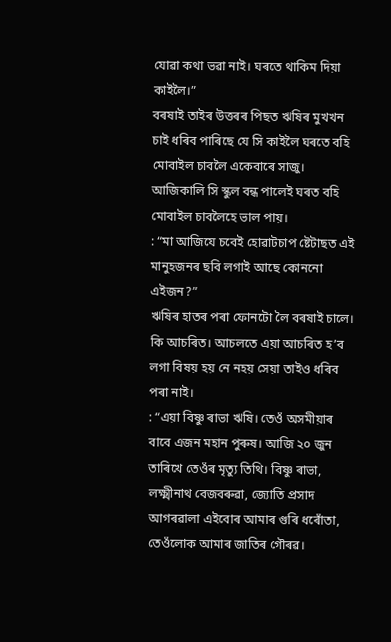যোৱা কথা ভৱা নাই। ঘৰতে থাকিম দিয়া কাইলৈ।”
বৰষাই তাইৰ উত্তৰৰ পিছত ঋষিৰ মুখখন চাই ধৰিব পাৰিছে যে সি কাইলৈ ঘৰতে বহি মোবাইল চাবলৈ একেবাৰে সাজু। আজিকালি সি স্কুল বন্ধ পালেই ঘৰত বহি মোবাইল চাবলৈহে ভাল পায়।
: “মা আজিযে চবেই হোৱাটচাপ ষ্টেটাছত এই মানুহজনৰ ছবি লগাই আছে কোননো এইজন?”
ঋষিৰ হাতৰ পৰা ফোনটো লৈ বৰষাই চালে। কি আচৰিত। আচলতে এয়া আচৰিত হ’ব লগা বিষয় হয় নে নহয় সেয়া তাইও ধৰিব পৰা নাই।
: “এয়া বিষ্ণু ৰাভা ঋষি। তেওঁ অসমীয়াৰ বাবে এজন মহান পুৰুষ। আজি ২০ জুন তাৰিখে তেওঁৰ মৃত্যু তিথি। বিষ্ণু ৰাভা, লক্ষ্মীনাথ বেজবৰুৱা, জ্যোতি প্ৰসাদ আগৰৱালা এইবোৰ আমাৰ গুৰি ধৰোঁতা, তেওঁলোক আমাৰ জাতিৰ গৌৰৱ।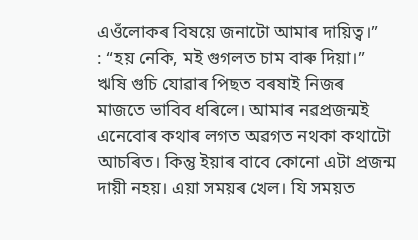এওঁলোকৰ বিষয়ে জনাটো আমাৰ দায়িত্ব।”
: “হয় নেকি, মই গুগলত চাম বাৰু দিয়া।”
ঋষি গুচি যোৱাৰ পিছত বৰষাই নিজৰ মাজতে ভাবিব ধৰিলে। আমাৰ নৱপ্ৰজন্মই এনেবোৰ কথাৰ লগত অৱগত নথকা কথাটো আচৰিত। কিন্তু ইয়াৰ বাবে কোনো এটা প্ৰজন্ম দায়ী নহয়। এয়া সময়ৰ খেল। যি সময়ত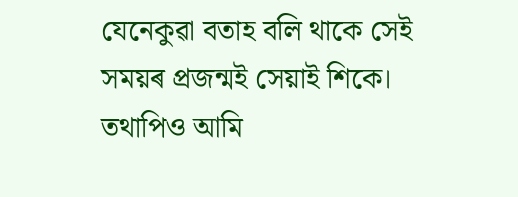যেনেকুৱা বতাহ বলি থাকে সেই সময়ৰ প্ৰজন্মই সেয়াই শিকে। তথাপিও আমি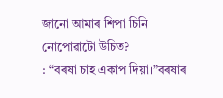জানো আমাৰ শিপা চিনি নোপোৱাটো উচিত?
: “বৰষা চাহ একাপ দিয়া।”বৰষাৰ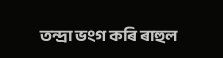তন্দ্ৰা ভংগ কৰি ৰাহুল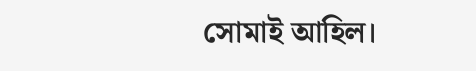সোমাই আহিল।